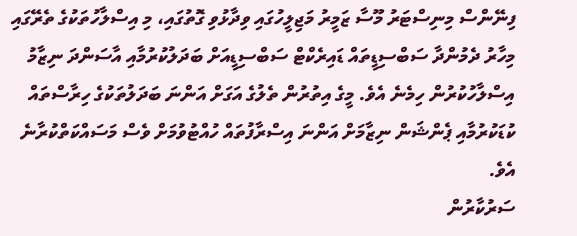ފިނޭންސް މިނިސްޓަރު މޫސާ ޒަމީރު މަޖިލީހުގައި ވިދާޅުވި ގޮތުގައި، މި އިސްލާހުތަކުގެ ތެރޭގައި މިހާރު ދެމުންދާ ސަބްސިޑީތައް ޑައިރެކްޓް ސަބްސިޑީއަށް ބަދަލުކުރުމާއި އާސަންދަ ނިޒާމު އިސްލާހުކުރުން ހިމެނެ އެވެ. މީގެ އިތުރުން ތެލުގެ އަގަށް އަންނަ ބަދަލުތަކުގެ ހިރާސްތައް ކުޑަކުރުމާއި ޕެންޝަން ނިޒާމަށް އަންނަ އިސްރާފުތައް ހުއްޓުވުމަށް ވެސް މަސައްކަތްކުރާނެ އެވެ.
ސަރުކާރުން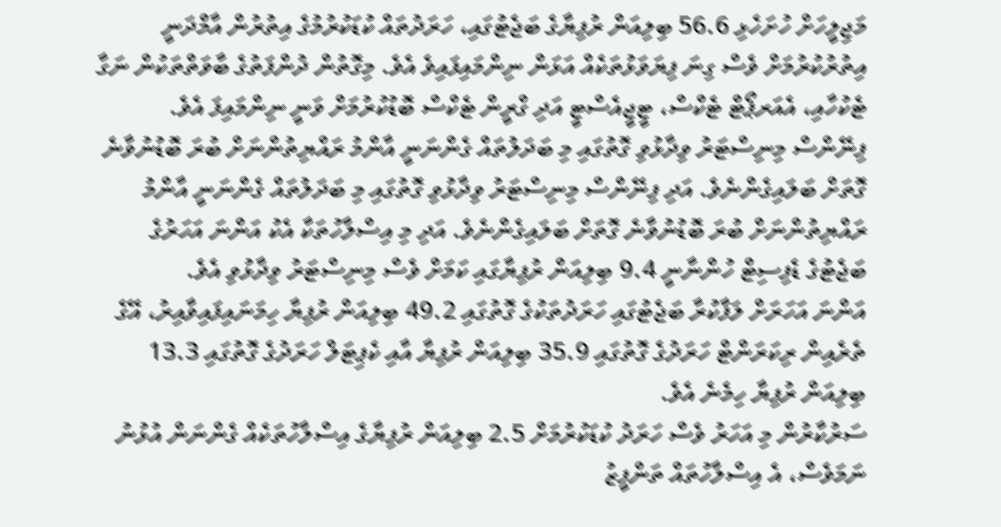މަޖިލީހަށް ހުށަހެޅި 56.6 ބިލިއަން ރުފިޔާގެ ބަޖެޓުގައި، ހަރަދުތައް ކުޑަކުރުމުގެ އިތުރުން އާމްދަނީ އިތުރުކުރުމަށް ވެސް ގިނަ ފިޔަވަޅުތަކެއް އަޅަން ނިންމައިފައިވެ އެވެ. މިގޮތުން ދުންފަތުގެ ބާވަތްތަކުން ނަގާ ޓެކުހާއި، އެއަރޕޯޓް ޓެކްސް، ޓީޖީއެސްޓީ އަދި ގްރީން ޓެކްސް ބޮޑުކުރުމަށް ވަނީ ނިންމައިފަ އެވެ.
ފިނޭންސް މިނިސްޓަރު ވިދާޅުވި ގޮތުގައި މި ބަދަލުތައް ގެންނަނީ އާންމު ރައްޔިތުންނަށް ބުރަ ބޮޑުނުވާނެ ގޮތަށް ބަލައިގެންނެވެ. އަދި ފިނޭންސް މިނިސްޓަރު ވިދާޅުވި ގޮތުގައި މި ބަދަލުތައް ގެންނަނީ އާންމު ރައްޔިތުންނަށް ބުރަ ބޮޑުނުވާނެ ގޮތަށް ބަލައިގެންނެވެ. އަދި މި އިސްލާހުތަކާ އެކު އަންނަ އަހަރުގެ ބަޖެޓުގެ ޑެފިސިޓް ހުންނާނީ 9.4 ބިލިއަން ރުފިޔާގައި ކަމަށް ވެސް މިނިސްޓަރު ވިދާޅުވި އެވެ.
އަންނަ އަހަރަށް ލަފާކުރާ ބަޖެޓުގައި ހަރަދުތަކުގެ ގޮތުގައި 49.2 ބިލިއަން ރުފިޔާ ހިމަނައިފައިވާއިރު، އޭގެ ތެރެއިން ރިކަރަންޓް ހަރަދުގެ ގޮތުގައި 35.9 ބިލިއަން ރުފިޔާ އާއި ކެޕިޓަލް ހަރަދުގެ ގޮތުގައި 13.3 ބިލިއަން ރުފިޔާ ހިމެނެ އެވެ.
ސަރުކާރުން މި އަހަރު ވެސް ހަރަދު ކުޑަކުރުމަށް 2.5 ބިލިއަން ރުފިޔާގެ އިސްލާހުތަކެއް ގެންނަން އުޅުނު ނަމަވެސް، އެ އިސްލާހުތައް ތަންފީޒު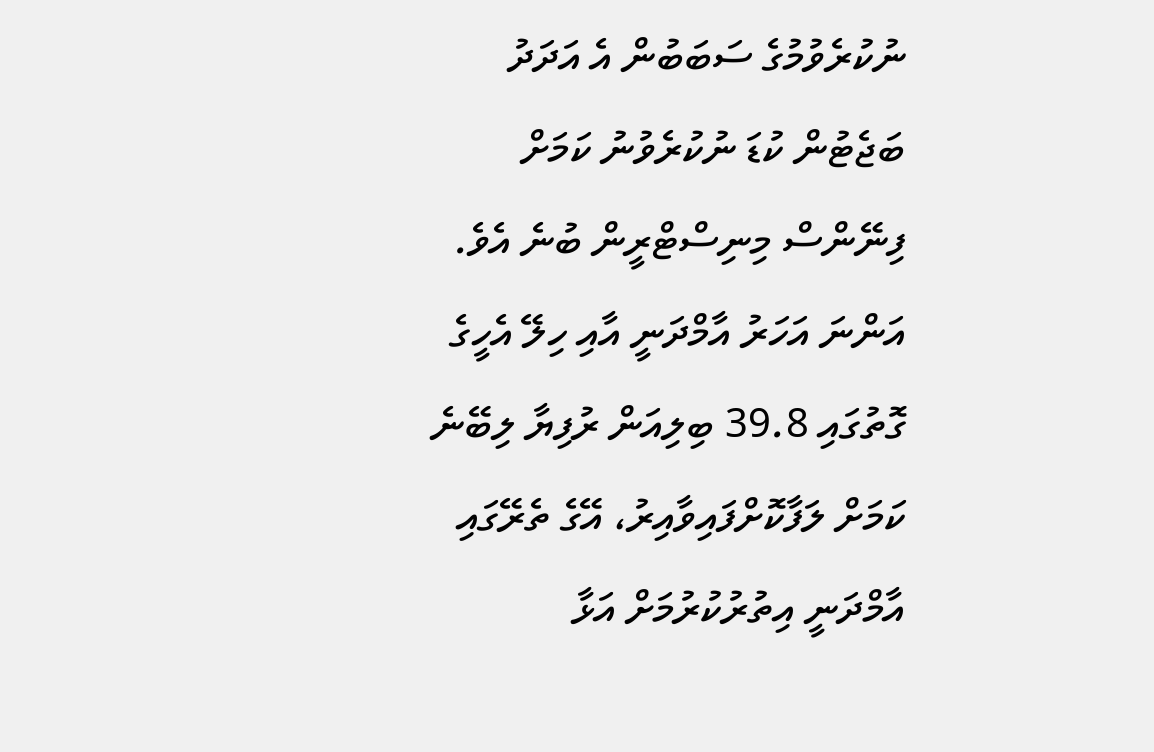ނުކުރެވުމުގެ ސަބަބުން އެ އަދަދު ބަޖެޓުން ކުޑަ ނުކުރެވުނު ކަމަށް ފިނޭންސް މިނިސްޓްރީން ބުނެ އެވެ.
އަންނަ އަހަރު އާމްދަނީ އާއި ހިލޭ އެހީގެ ގޮތުގައި 39.8 ބިލިއަން ރުފިޔާ ލިބޭނެ ކަމަށް ލަފާކޮށްފައިވާއިރު، އޭގެ ތެރޭގައި އާމްދަނީ އިތުރުކުރުމަށް އަޅާ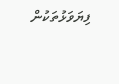ފިޔަވަޅުތަކުން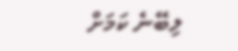ލިބޭނެ ކަމަށް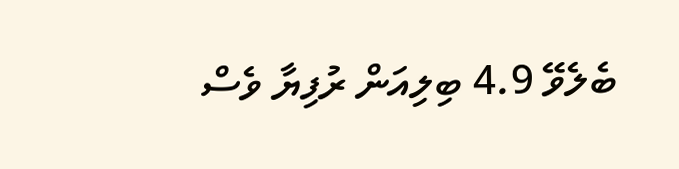ބެލެވޭ 4.9 ބިލިއަން ރުފިޔާ ވެސް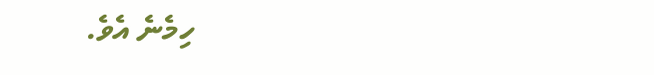ހިމެނެ އެވެ.